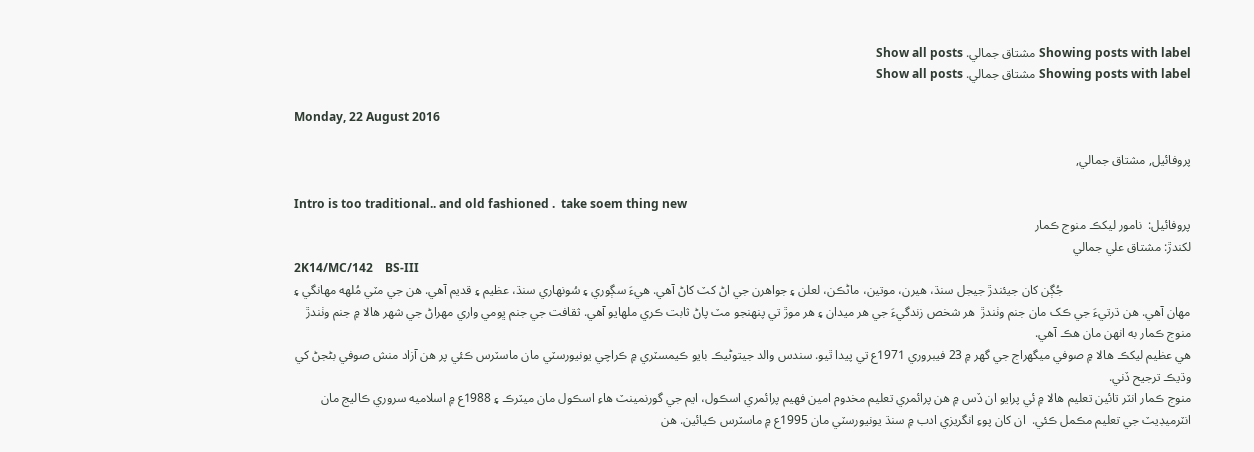Showing posts with label مشتاق جمالي. Show all posts
Showing posts with label مشتاق جمالي. Show all posts

Monday, 22 August 2016

پروفائيل, مشتاق جمالي,

Intro is too traditional.. and old fashioned .  take soem thing new
پروفائيل:  نامور ليکڪ منوج ڪمار
لکندڙ: مشتاق علي جمالي
2K14/MC/142    BS-III
                                         جُڳن کان جيئندڙ جيجل سنڌ، هيرن، موتين، ماڻڪن، لعلن ۽ جواهرن جي اڻ کٽ کاڻ آهي. هيءَ سڳوري ۽ سُونهاري سنڌ، عظيم ۽ قديم آهي. هن جي مٽي مُلهه مهانگي ۽ مهان آهي. هن ڌرتيءَ جي ڪک مان جنم وٺندڙ  هر شخص زندگيءَ جي هر ميدان ۽ هر موڙ تي پنهنجو مٽ پاڻ ثابت ڪري ملهايو آهي. ثقافت جي جنم ڀومي واري مهراڻ جي شهر هالا ۾ جنم وٺندڙ منوج ڪمار به انهن مان هڪ آهي.
هي عظيم ليکڪ هالا ۾ صوفي ميگھراج جي گھر ۾ 23 فيبروري 1971ع تي پيدا ٿيو. سندس والد جيتوڻيڪ بايو ڪيمسٽري ۾ ڪراچي يونيورسٽي مان ماسٽرس ڪئي پر هن آزاد منش صوفي بڻجڻ کي وڌيڪ ترجيح ڏني.
منوج ڪمار انٽر تائين تعليم هالا ۾ ئي پرايو ان ڏس ۾ هن پرائمري تعليم مخدوم امين فهيم پرائمري اسڪول، ايم جي گورنمينٽ هاءِ اسڪول مان ميٽرڪ ۽ 1988ع ۾ اسلاميه سروري ڪاليج مان انٽرميڊيٽ جي تعليم مڪمل ڪئي.  ان کان پوءِ انگريزي ادب ۾ سنڌ يونيورسٽي مان 1995ع ۾ ماسٽرس ڪيائين. هن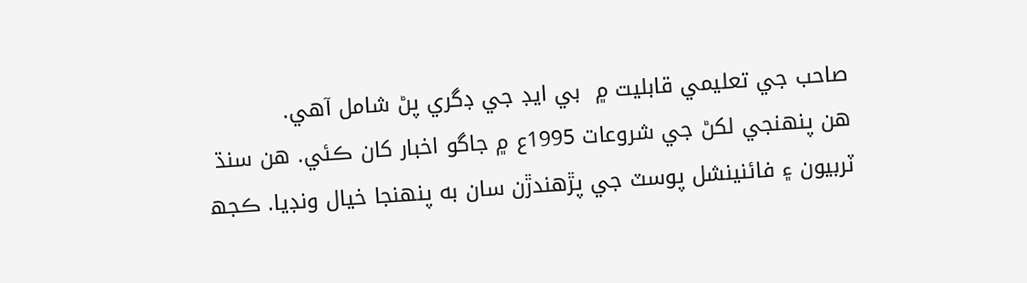صاحب جي تعليمي قابليت ۾  بي ايڊ جي ڊگري پڻ شامل آهي.
هن پنهنجي لکڻ جي شروعات 1995ع ۾ جاگو اخبار کان ڪئي. هن سنڌ ٽربيون ۽ فائنينشل پوسٽ جي پڙهندڙن سان به پنهنجا خيال ونڊيا. ڪجھ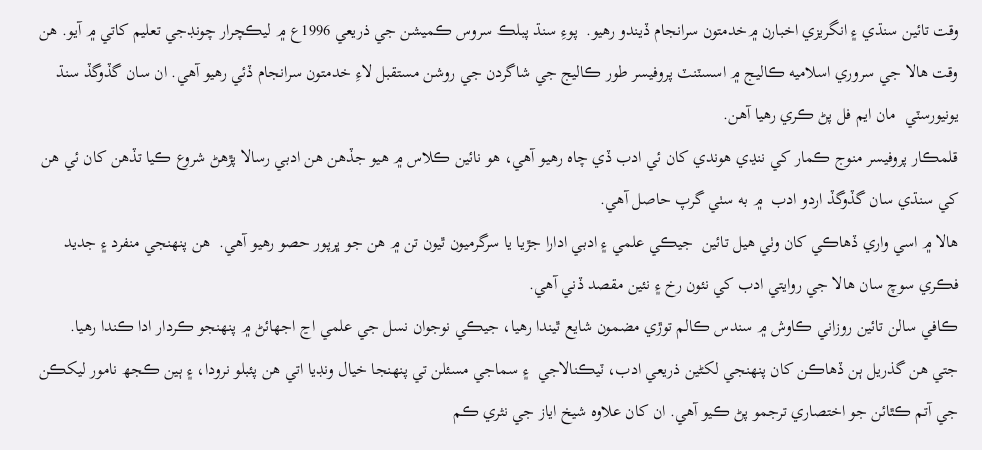وقت تائين سنڌي ۽ انگريزي اخبارن ۾خدمتون سرانجام ڏيندو رهيو.  پوءِ سنڌ پبلڪ سروس ڪميشن جي ذريعي 1996ع ۾ ليڪچرار چونڊجي تعليم کاتي ۾ آيو. هن وقت هالا جي سروري اسلاميه ڪاليج ۾ اسسٽنٽ پروفيسر طور ڪاليج جي شاگردن جي روشن مستقبل لاءِ خدمتون سرانجام ڏئي رهيو آهي. ان سان گڏوگڏ سنڌ يونيورسٽي  مان ايم فل پڻ ڪري رهيا آهن.
قلمڪار پروفيسر منوج ڪمار کي ننڍي هوندي کان ئي ادب ڏي چاه رهيو آهي، هو نائين ڪلاس ۾ هيو جڏهن هن ادبي رسالا پڙهڻ شروع ڪيا تڏهن کان ئي هن کي سنڌي سان گڏوگڏ اردو ادب  ۾ به سٺي گرپ حاصل آهي.
هالا ۾ اسي واري ڏهاڪي کان وٺي هيل تائين  جيڪي علمي ۽ ادبي ادارا جڙيا يا سرگرميون ٿيون تن ۾ هن جو ڀرپور حصو رهيو آهي.  هن پنهنجي منفرد ۽ جديد فڪري سوچ سان هالا جي روايتي ادب کي نئون رخ ۽ نئين مقصد ڏني آهي.
ڪافي سالن تائين روزاني ڪاوش ۾ سندس ڪالم توڙي مضمون شايع ٿيندا رهيا، جيڪي نوجوان نسل جي علمي اڃ اجھائڻ ۾ پنهنجو ڪردار ادا ڪندا رهيا.
جتي هن گذريل ٻن ڏهاڪن کان پنهنجي لکڻين ذريعي ادب، ٽيڪنالاجي  ۽ سماجي مسئلن تي پنهنجا خيال ونڊيا اتي هن پئبلو نرودا، ۽ ٻين ڪجھ نامور ليکڪن جي آتم ڪٿائن جو اختصاري ترجمو پڻ ڪيو آهي. ان کان علاوه شيخ اياز جي نثري ڪم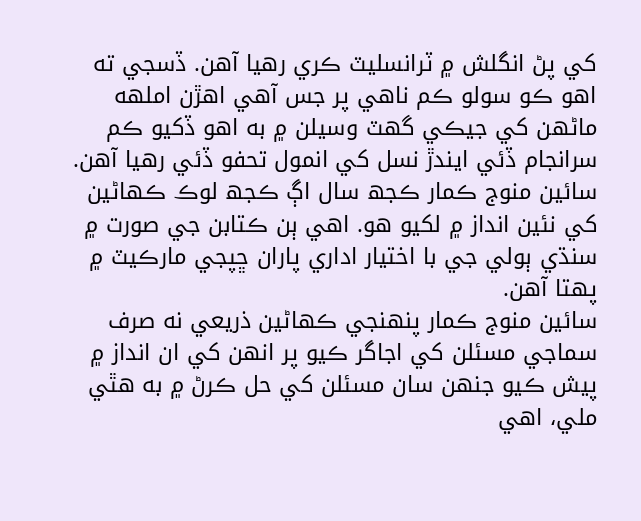کي پڻ انگلش ۾ ٽرانسليٽ ڪري رهيا آهن. ڏسجي ته اهو ڪو سولو ڪم ناهي پر جس آهي اهڙن املهه ماڻهن کي جيڪي گھٽ وسيلن ۾ به اهو ڏکيو ڪم سرانجام ڏئي ايندڙ نسل کي انمول تحفو ڏئي رهيا آهن.
سائين منوج ڪمار ڪجھ سال اڳ ڪجھ لوڪ ڪهاڻين کي نئين انداز ۾ لکيو هو. اهي ٻن ڪتابن جي صورت ۾ سنڌي ٻولي جي با اختيار اداري پاران ڇپجي مارڪيٽ ۾ پهتا آهن.
سائين منوج ڪمار پنهنجي ڪهاڻين ذريعي نه صرف سماجي مسئلن کي اجاگر ڪيو پر انهن کي ان انداز ۾ پيش ڪيو جنهن سان مسئلن کي حل ڪرڻ ۾ به هٿي ملي، اهي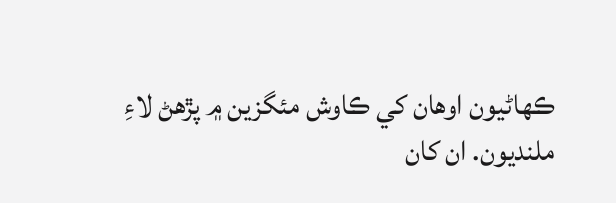ڪهاڻيون اوهان کي ڪاوش مئگزين ۾ پڙهڻ لاءِ ملنديون. ان کان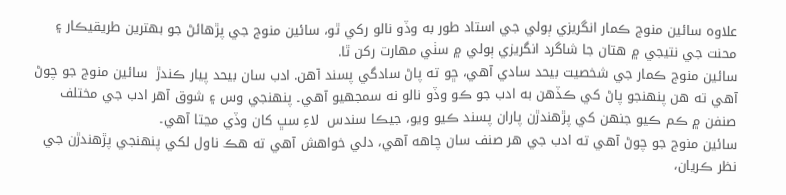علاوه سائين منوج ڪمار انگريزي ٻولي جي استاد طور به وڏو نالو رکي ٿو، سائين منوج جي پڙهائڻ جو بهترين طريقيڪار ۽ محنت جي نتيجي ۾ هتان جا شاگرد انگريزي ٻولي ۾ سٺي مهارت رکن ٿا.
سائين منوج ڪمار جي شخصيت بيحد سادي آهي، ڇو ته پاڻ سادگي پسند آهن. ادب سان بيحد پيار ڪندڙ  سائين منوج جو چوڻ آهي ته هن پنهنجو پاڻ کي ڪڏهن به ادب جو ڪو وڏو نالو نه سمجهيو آهي۔ پنهنجي وس ۽ شوق آهر ادب جي مختلف صنفن ۾ ڪم ڪيو جنهن کي پڙهندڙن پاران پسند ڪيو ويو، جيڪا سندس  لاءِ سڀ کان وڏي مڃتا آهي۔
سائين منوج جو چوڻ آهي ته ادب جي هر صنف سان چاهه آهي، دلي خواهش آهي ته هڪ ناول لکي پنهنجي پڙهندڙن جي نظر ڪريان،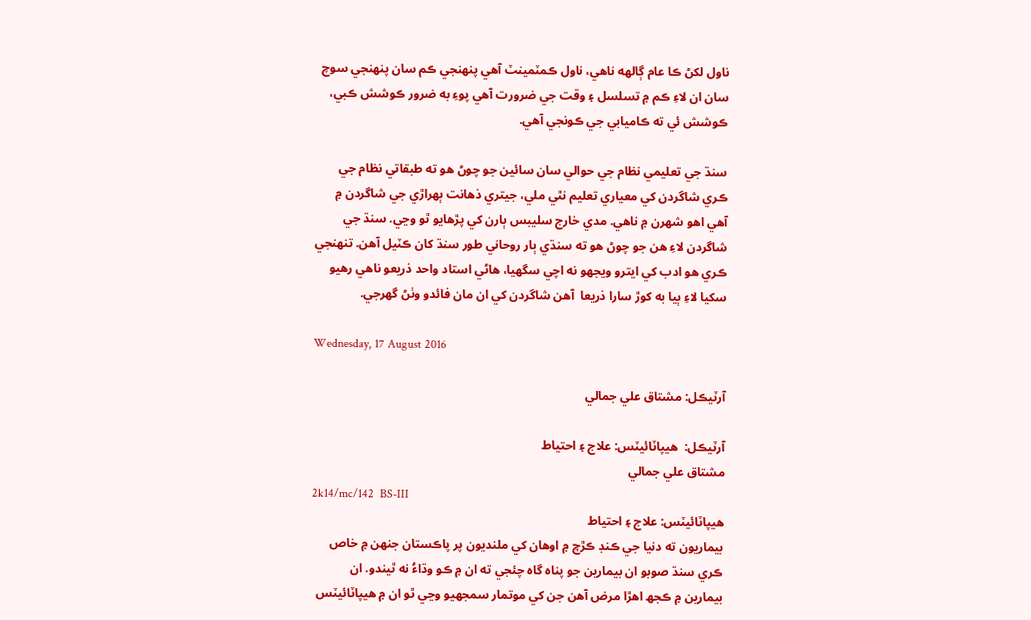ناول لکڻ ڪا عام ڳالهه ناهي، ناول ڪمٽمينٽ آهي پنهنجي ڪم سان پنهنجي سوچ سان ان لاءِ ڪم ۾ تسلسل ۽ وقت جي ضرورت آهي پوءِ به ضرور ڪوشش ڪبي، ڪوشش ئي ته ڪاميابي جي ڪونجي آهي.

سنڌ جي تعليمي نظام جي حوالي سان سائين جو چوڻ هو ته طبقاتي نظام جي ڪري شاگردن کي معياري تعليم نٿي ملي، جيتري ذهانت ٻهراڙي جي شاگردن ۾ آهي اهو شهرن ۾ ناهي. مدي خارج سليبس ٻارن کي پڙهايو ٿو وڃي. سنڌ جي شاگردن لاءِ هن جو چوڻ هو ته سنڌي ٻار روحاني طور سنڌ کان ڪٽيل آهن. تنهنجي ڪري هو ادب کي ايترو ويجھو نه اچي سگھيا، هاڻي استاد واحد ذريعو ناهي رهيو سکيا لاءِ ٻيا به کوڙ سارا ذريعا  آهن شاگردن کي ان مان فائدو وٺڻ گھرجي.

Wednesday, 17 August 2016

آرٽيڪل: مشتاق علي جمالي

آرٽيڪل:  هيپاٽائيٽس: علاج ۽ احتياط
مشتاق علي جمالي
2k14/mc/142  BS-III
هيپاٽائيٽس: علاج ۽ احتياط
بيماريون ته دنيا جي ڪنڊ ڪڙڇ ۾ اوهان کي ملنديون پر پاڪستان جنهن ۾ خاص ڪري سنڌ صوبو ان بيمارين جو پناه گاه چئجي ته ان ۾ ڪو وڌاءُ نه ٿيندو. ان بيمارين ۾ ڪجھ اهڙا مرض آهن جن کي موتمار سمجهيو وڃي ٿو ان ۾ هيپاٽائيٽس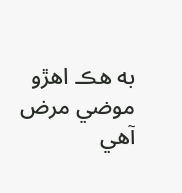به هڪ اهڙو موضي مرض آهي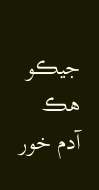جيڪو هڪ آدم خور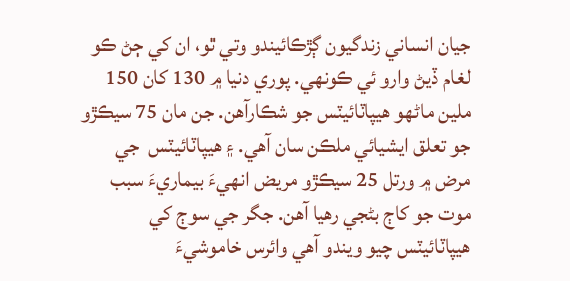جيان انساني زندگيون ڳڙڪائيندو وتي ٿو، ان کي ڄڻ ڪو لغام ڏيڻ وارو ئي ڪونهي. پوري دنيا ۾ 130 کان 150 ملين ماڻهو هيپاٽائيٽس جو شڪارآهن. جن مان 75 سيڪڙو جو تعلق ايشيائي ملڪن سان آهي. ۽ هيپاٽائيٽس  جي مرض ۾ ورتل 25 سيڪڙو مريض انهيءَ بيماريءَ سبب موت جو کاڄ بڻجي رهيا آهن. جگر جي سوڄ کي هيپاٽائيٽس چيو ويندو آهي وائرس خاموشيءَ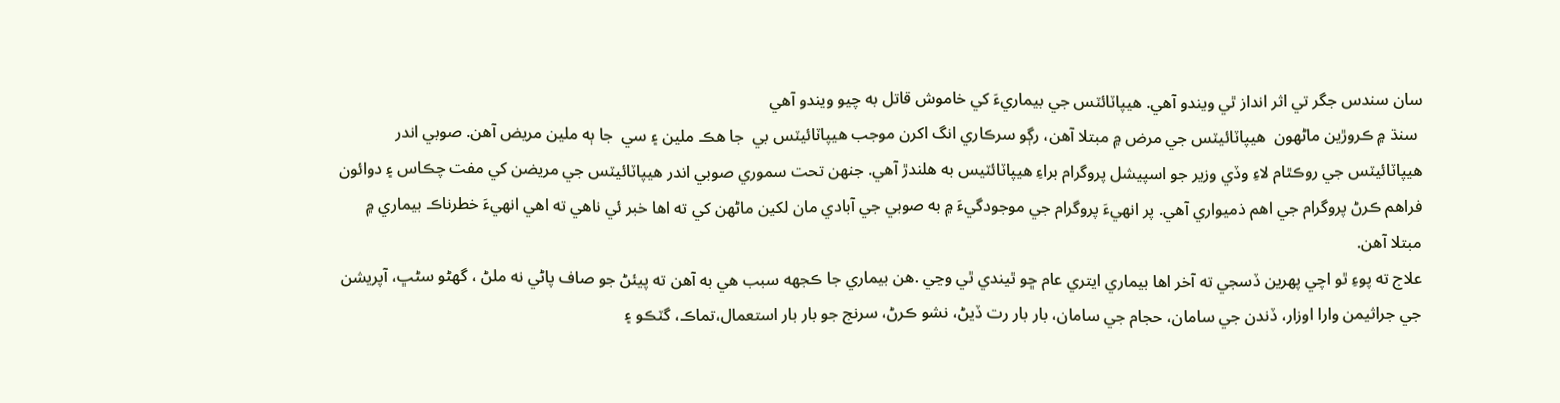سان سندس جگر تي اثر انداز ٿي ويندو آهي. هيپاٽائٽس جي بيماريءَ کي خاموش قاتل به چيو ويندو آهي
 سنڌ ۾ ڪروڙين ماڻهون  هيپاٽائيٽس جي مرض ۾ مبتلا آهن، رڳو سرڪاري انگ اکرن موجب هيپاٽائيٽس بي  جا هڪ ملين ۽ سي  جا ٻه ملين مريض آهن. صوبي اندر هيپاٽائيٽس جي روڪٿام لاءِ وڏي وزير جو اسپيشل پروگرام براءِ هيپاٽائٽيس به هلندڙ آهي. جنهن تحت سموري صوبي اندر هيپاٽائيٽس جي مريضن کي مفت چڪاس ۽ دوائون فراهم ڪرڻ پروگرام جي اهم ذميواري آهي. پر انهيءَ پروگرام جي موجودگيءَ ۾ به صوبي جي آبادي مان لکين ماڻهن کي ته اها خبر ئي ناهي ته اهي انهيءَ خطرناڪ بيماري ۾ مبتلا آهن.
علاج ته پوءِ ٿو اچي پهرين ڏسجي ته آخر اها بيماري ايتري عام ڇو ٿيندي ٿي وڃي .هن بيماري جا ڪجهه سبب هي به آهن ته پيئڻ جو صاف پاڻي نه ملڻ ، گھڻو سڻڀ، آپريشن جي جراثيمن وارا اوزار، ڏندن جي سامان، حجام جي سامان، بار بار رت ڏيڻ، نشو ڪرڻ، سرنج جو بار بار استعمال،تماڪ، گٽڪو ۽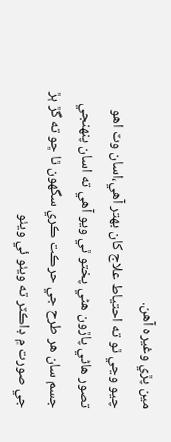مين پڙي وغيره آهن.
چيو وڃي ٿو ته احتياط علاج کان بهتر آهي،اسان وٽ اهو تصور هاڻي پاڙون هڻي پختو ٿي ويو آهي ته اسان پنهنجي جسم سان هر طرح جي حرڪت ڪري سگهون ٿا ڇو ته گڙ ٻڙ جي صورت ۾ ڊاڪٽر ته ويٺو ئي ويٺو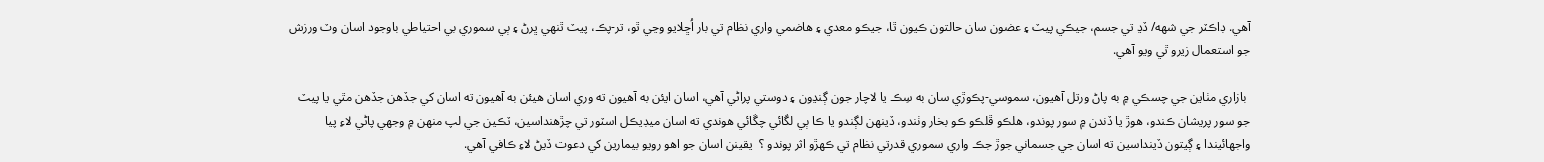آهي. ڊاڪٽر جي شهه/ ڏڍ تي جسم، جيڪي پيٽ ۽ عضون سان حالتون ڪيون ٿا، جيڪو معدي ۽ هاضمي واري نظام تي بار اُڇلايو وڃي ٿو، تر-پڪ، پيٽ ٿنهي ڀرڻ ۽ ٻي سموري بي احتياطي باوجود اسان وٽ ورزش جو استعمال زيرو ٿي ويو آهي.

 بازاري مٺاين جي چسڪي ۾ به پاڻ ورتل آهيون، سموسي-پڪوڙي سان به سِڪ يا لاچار جون ڳنڍون ۽ دوستي پراڻي آهي، اسان ايئن به آهيون ته وري اسان هيئن به آهيون ته اسان کي جڏهن جڏهن مٿي يا پيٽ جو سور پريشان ڪندو، هوڙ يا ڏندن ۾ سور پوندو، هلڪو ڦلڪو ڪو بخار وٺندو، ڏينهن لڳندو يا ڪا ٻي لڱائي چڱائي هوندي ته اسان ميڊيڪل اسٽور تي چڙهنداسين، ٽڪين جي لپ منهن ۾ وجهي پاڻي لاءِ پيا واجهائيندا ۽ ڳيتون ڏينداسين ته اسان جي جسماني جوڙ جڪ واري سموري قدرتي نظام تي ڪهڙو اثر پوندو ؟  يقينن اسان جو اهو رويو بيمارين کي دعوت ڏيڻ لاءِ ڪافي آهي.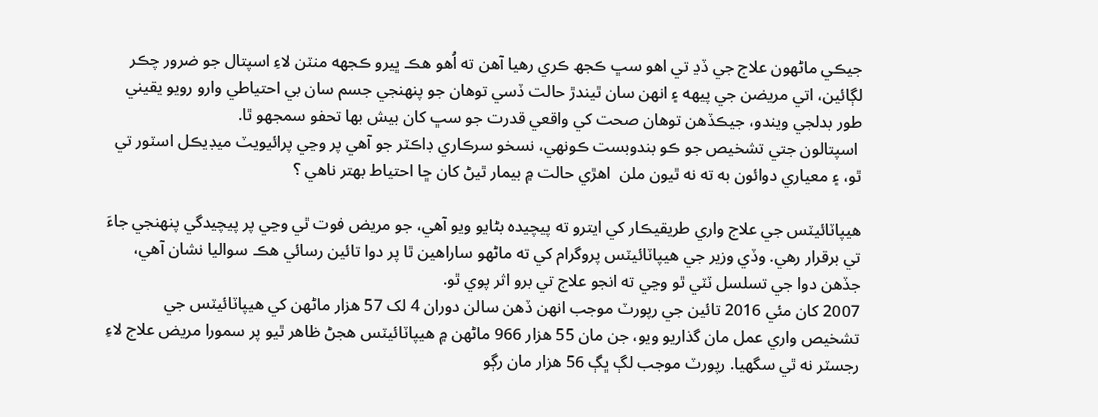جيڪي ماڻهون علاج جي ڏڍ تي اهو سڀ ڪجھ ڪري رهيا آهن ته اُهو هڪ ڀيرو ڪجهه منٽن لاءِ اسپتال جو ضرور چڪر لڳائين، اتي مريضن جي پيهه ۽ انهن سان ٿيندڙ حالت ڏسي توهان جو پنهنجي جسم سان بي احتياطي وارو رويو يقيني  طور بدلجي ويندو، جيڪڏهن توهان صحت کي واقعي قدرت جو سڀ کان بيش بها تحفو سمجهو ٿا.
 اسپتالون جتي تشخيص جو ڪو بندوبست ڪونهي، نسخو سرڪاري ڊاڪٽر جو آهي پر وڃي پرائيويٽ ميڊيڪل اسٽور تي ٿو، ۽ معياري دوائون به ته نه ٿيون ملن  اهڙي حالت ۾ بيمار ٿيڻ کان ڇا احتياط بهتر ناهي ؟

هيپاٽائيٽس جي علاج واري طريقيڪار کي ايترو ته پيچيده بڻايو ويو آهي، جو مريض فوت ٿي وڃي پر پيچيدگي پنهنجي جاءَ تي برقرار رهي. وڏي وزير جي هيپاٽائيٽس پروگرام کي ته ماڻهو ساراهين ٿا پر دوا تائين رسائي هڪ سواليا نشان آهي، جڏهن دوا جي تسلسل ٽٽي ٿو وڃي ته انجو علاج تي برو اثر پوي ٿو.
2007 کان مئي 2016 تائين جي رپورٽ موجب انهن ڏهن سالن دوران 4 لک 57 هزار ماڻهن کي هيپاٽائيٽس جي تشخيص واري عمل مان گذاريو ويو، جن مان 55 هزار 966 ماڻهن ۾ هيپاٽائيٽس هجڻ ظاهر ٿيو پر سمورا مريض علاج لاءِ رجسٽر نه ٿي سگهيا. رپورٽ موجب لڳ ڀڳ 56 هزار مان رڳو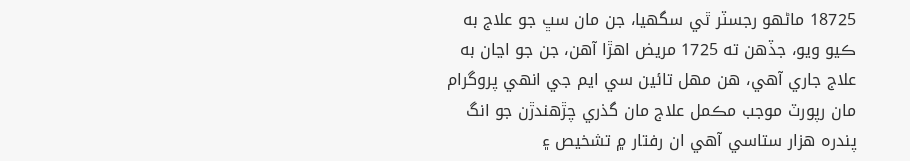18725 ماڻهو رجسٽر ٿي سگهيا، جن مان سڀ جو علاج به ڪيو ويو، جڏهن ته 1725 مريض اهڙا آهن، جن جو اڃان به علاج جاري آهي، هن مهل تائين سي ايم جي انهي پروگرام مان رپورٽ موجب مڪمل علاج مان گذري چڙهندڙن جو انگ پندره هزار ستاسي آهي ان رفتار ۾ تشخيص ۽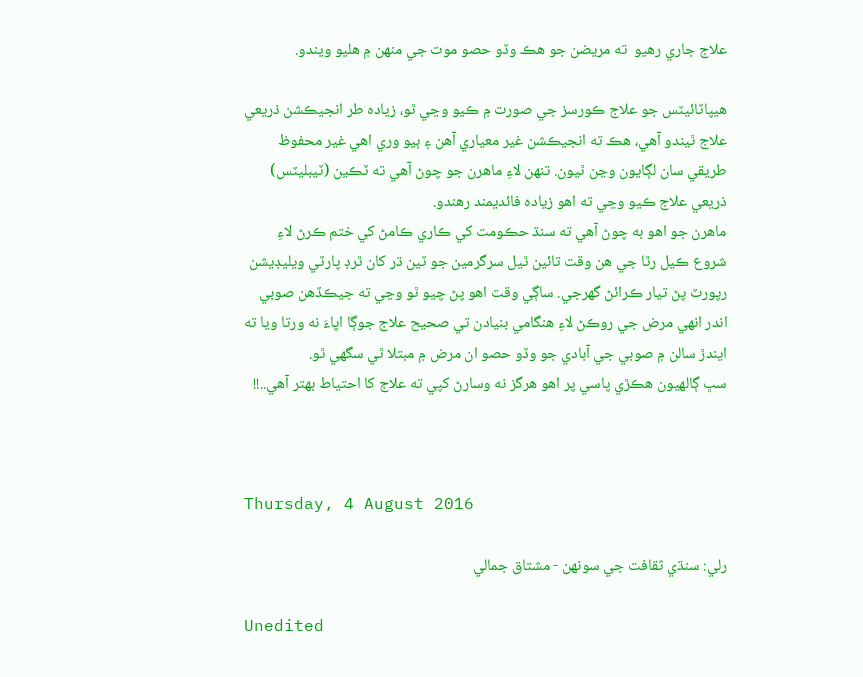علاج جاري رهيو  ته مريضن جو هڪ وڏو حصو موت جي منهن ۾ هليو ويندو.

هيپاٽائيٽس جو علاج ڪورسز جي صورت ۾ ڪيو وڃي ٿو، زياده طر انجيڪشن ذريعي علاج ٿيندو آهي، هڪ ته انجيڪشن غير معياري آهن ۽ ٻيو وري اهي غير محفوظ طريقي سان لڳايون وڃن ٿيون. تنهن لاءِ ماهرن جو چوڻ آهي ته ٽڪين (ٽيبليٽس) ذريعي علاج ڪيو وڃي ته اهو زياده فائديمند رهندو.
ماهرن جو اهو به چوڻ آهي ته سنڌ حڪومت کي ڪاري ڪامڻ کي ختم ڪرڻ لاءِ شروع ڪيل رٿا جي هن وقت تائين ٿيل سرگرمين جو ٽين ڌر کان ٿرڊ پارٽي ويليڊيشن رپورٽ پڻ تيار ڪرائڻ گھرجي. ساڳي وقت اهو پڻ چيو ٿو وڃي ته جيڪڏهن صوبي اندر انهي مرض جي روڪڻ لاءِ هنگامي بنيادن تي صحيح علاج جوڳا اپاءَ نه ورتا ويا ته ايندڙ سالن ۾ صوبي جي آبادي جو وڏو حصو ان مرض ۾ مبتلا ٿي سگھي ٿو.
سڀ ڳالهيون هڪڙي پاسي پر اهو هرگز نه وسارڻ کپي ته علاج کا احتياط بهتر آهي..!!



Thursday, 4 August 2016

رلي: سنڌي ثقافت جي سونهن - مشتاق جمالي

Unedited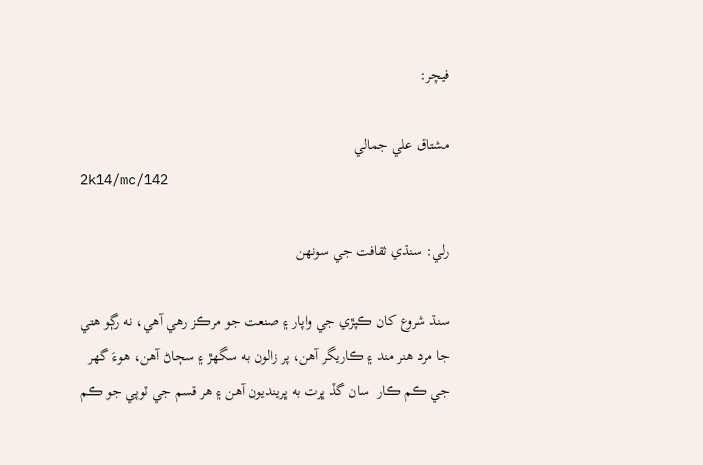فيچر:

مشتاق علي جمالي
2k14/mc/142

رلي: سنڌي ثقافت جي سونهن

سنڌ شروع کان ڪپڙي جي واپار ۽ صنعت جو مرڪز رهي آهي، نه رڳو هتي جا مرد هنر مند ۽ ڪاريگر آهن، پر زالون به سگهڙ ۽ سڄاڻ آهن، هوءَ گھر جي ڪم ڪار  سان گڏ ڀرت به ڀرينديون آهن ۽ هر قسم جي ٽوپي جو ڪم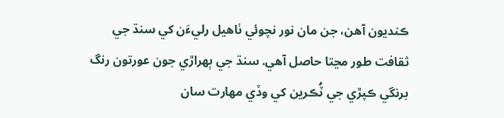ڪنديون آهن، جن مان نور نچوئي ٺاهيل رليءَن کي سنڌ جي ثقافت طور مڃتا حاصل آهي. سنڌ جي ٻهراڙي جون عورتون رنگ برنگي ڪپڙي جي ٽُڪرين کي وڏي مهارت سان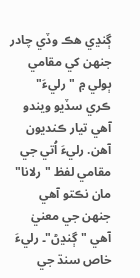ڳنڍي هڪ وڏي چادر جنهن کي مقامي ٻولي ۾ "رليءَ" ڪري سڏيو ويندو آهي تيار ڪنديون آهن. رليءَ اُتي جي  مقامي لفظ "رلانا" مان نڪتو آهي جنهن جي معنيٰ آهي "ڳنڍڻ"۔ رليءَ خاص سنڌ جي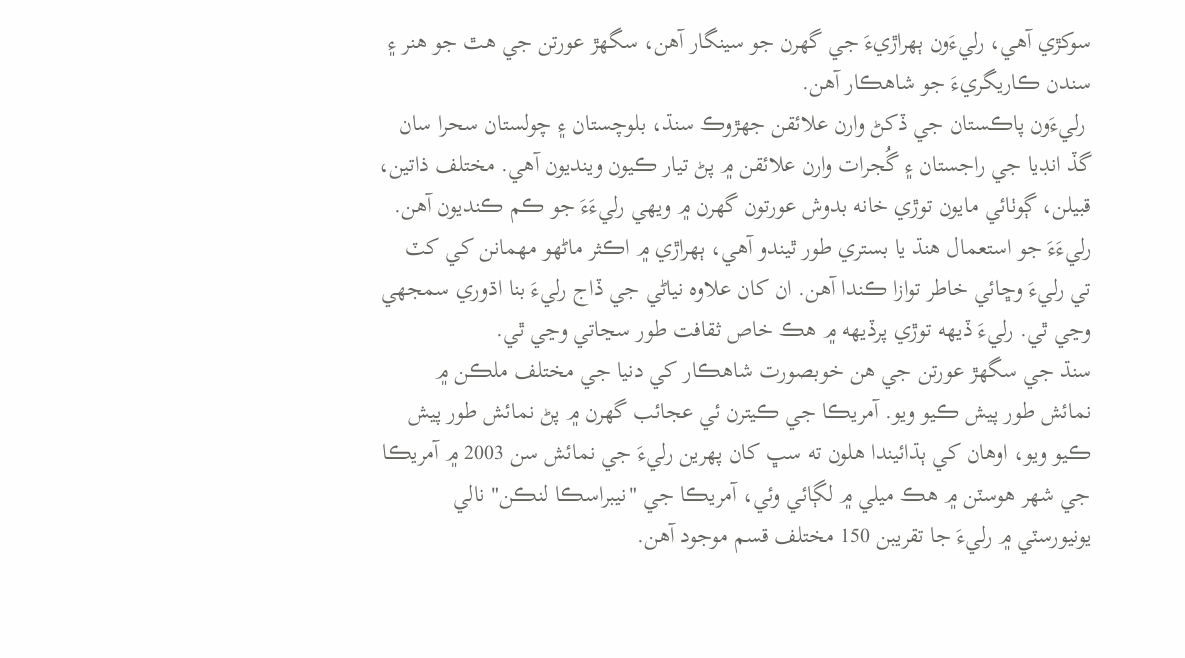سوکڙي آهي، رليءَون ٻهراڙيءَ جي گهرن جو سينگار آهن، سگهڙ عورتن جي هٿ جو هنر ۽ سندن ڪاريگريءَ جو شاهڪار آهن.
 رليءَون پاڪستان جي ڏکڻ وارن علائقن جهڙوڪ سنڌ، بلوچستان ۽ چولستان سحرا سان گڏ انڊيا جي راجستان ۽ گُجرات وارن علائقن ۾ پڻ تيار ڪيون وينديون آهي. مختلف ذاتين، قبيلن، ڳوٺائي مايون توڙي خانه بدوش عورتون گھرن ۾ ويهي رليءَءَ جو ڪم ڪنديون آهن. رليءَءَ جو استعمال هنڌ يا بستري طور ٿيندو آهي، ٻهراڙي ۾ اڪثر ماڻهو مهمانن کي کٽ تي رليءَ وڇائي خاطر توازا ڪندا آهن. ان کان علاوه نياڻي جي ڏاج رليءَ بنا اڌوري سمجهي وڃي ٿي. رليءَ ڏيهه توڙي پرڏيهه ۾ هڪ خاص ثقافت طور سڃاتي وڃي ٿي.
سنڌ جي سگھڙ عورتن جي هن خوبصورت شاهڪار کي دنيا جي مختلف ملڪن ۾ نمائش طور پيش ڪيو ويو. آمريڪا جي ڪيترن ئي عجائب گھرن ۾ پڻ نمائش طور پيش ڪيو ويو، اوهان کي ٻڌائيندا هلون ته سڀ کان پهرين رليءَ جي نمائش سن 2003 ۾ آمريڪا جي شهر هوسٽن ۾ هڪ ميلي ۾ لڳائي وئي، آمريڪا جي "نيبراسڪا لنڪن" نالي يونيورسٽي ۾ رليءَ جا تقريبن 150 مختلف قسم موجود آهن.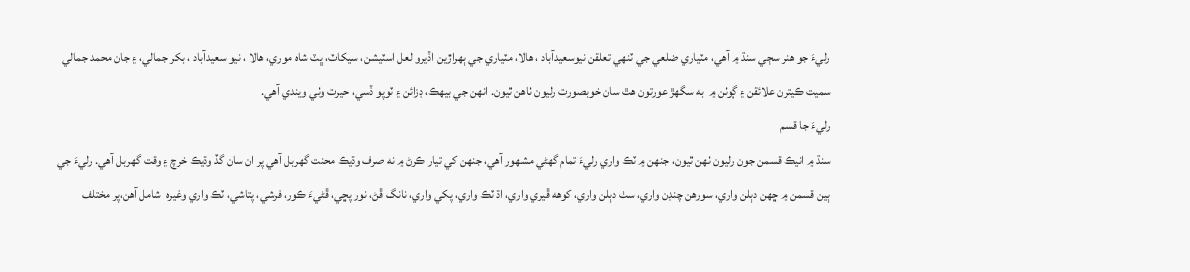رليءَ جو هنر سڄي سنڌ ۾ آهي، مٽياري ضلعي جي ٽنهي تعلقن نيوسعيدآباد ، هالا، مٽياري جي ٻهراڙين اڏيرو لعل اسٽيشن، سيکاٽ، ڀٽ شاه موري، هالا ، نيو سعيدآباد ، بکر جمالي، ۽ جان محمد جمالي سميت ڪيترن علائقن ۽ ڳوٺن ۾  به سگھڙ عورتون هٿ سان خوبصورت رليون ٺاهن ٿيون. انهن جي بيهڪ، ڊزائن ۽ ٽوپو ڏسي، حيرت وٺي ويندي آهي.
رليءَ جا قسم
سنڌ ۾ انيڪ قسمن جون رليون ٺهن ٿيون، جنهن ۾ ٽڪ واري رليءَ تمام گھڻي مشهور آهي، جنهن کي تيار ڪرڻ ۾ نه صرف وڌيڪ محنت گھربل آهي پر ان سان گڏ وڌيڪ خرچ ۽ وقت گھربل آهي. رليءَ جي ٻين قسمن ۾ ڇهن دٻلن واري، سورهن چنڊن واري، سٺ دٻلن واري، کوهه ڦيري واري، اڌ ٽڪ واري، پکي واري، نانگ ڦڻ، نور پڇي، ڦڻيءَ ڪور، فرشي، پتاشي، ٽڪ واري وغيره  شامل آهن،پر مختلف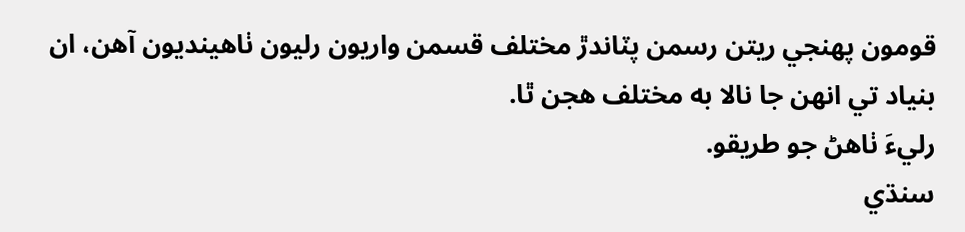قومون پهنجي ريتن رسمن پٽاندڙ مختلف قسمن واريون رليون ٺاهينديون آهن، ان بنياد تي انهن جا نالا به مختلف هجن ٿا.
رليءَ ٺاهڻ جو طريقو.
سنڌي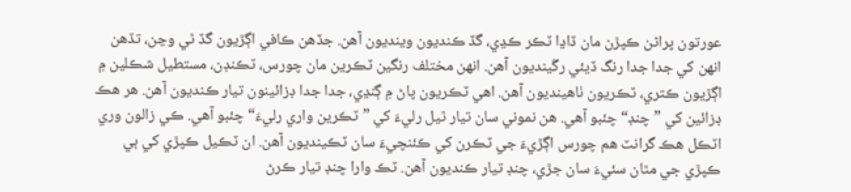عورتون پراڻن ڪپڙن مان ڏاڍا ٽڪر ڪڍي، گڏ ڪنديون وينديون آهن. جڏهن ڪافي اڳڙيون گڏ ٿي وڃن، تڏهن انهن کي جدا جدا رنگ ڏيئي رڱينديون آهن. انهن مختلف رنگين ٽڪرين مان چورس، ٽڪنڊن، مستطيل شڪلين ۾ اڳڙيون ڪتري، ٽڪريون ٺاهينديون آهن. اهي ٽڪريون پاڻ ۾ ڳنڍي، جدا جدا ڊزائينون تيار ڪنديون آهن. هر هڪ ڊزائين کي ”چنڊ“ چئبو آهي. هن نموني سان تيار ٿيل رليءَ کي ”ٽڪرين واري رليءَ“ چئبو آهي. ڪي زالون وري اٽڪل هڪ گرانٽ هم چورس اڳڙيءَ جي ٽڪرن کي ڪئنچيءَ سان ٽڪينديون آهن. ان ٽڪيل ڪپڙي کي ٻي ڪپڙي جي مٿان سئيءَ سان جڙي، چنڊ تيار ڪنديون آهن. ٽڪ وارا چنڊ تيار ڪرڻ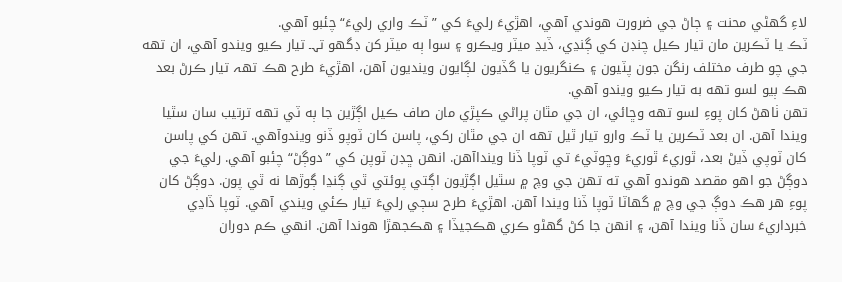لاءِ گهڻي محنت ۽ ڄاڻ جي ضرورت هوندي آهي، اهڙيءَ رليءَ کي ”ٽڪ واري رليءَ“ چئبو آهي.
ٽڪ يا ٽڪرين مان تيار ڪيل چنڊن کي ڳنڍي، ڏيڍ ميٽر ويڪرو ۽ سوا ٻه ميٽر کن ڊگهو تہـ تيار ڪيو ويندو آهي، ان تهه جي چو طرف مختلف رنگن جون پٽيون ۽ ڪنگريون يا گڏيون لڳايون وينديون آهن، اهڙيءَ طرح هڪ تهہ تيار ڪرڻ بعد هڪ ٻيو لسو تهه به تيار ڪيو ويندو آهي.
تهن ٺاهڻ کان پوءِ لسو تهه وڇائي، ان جي مٿان پراڻي ڪپڙي مان صاف ڪيل اڳڙين جا ٻه ٽي تهه ترتيب سان سٿيا ويندا آهن. ان بعد ٽڪرين يا ٽڪ وارو تيار ٿيل تهه ان جي مٿان رکي، پاسن کان ٽوپو ڏنو ويندوآهي. تهن کي پاسن کان ٽوپي ڏيڻ بعد، ٿوريءَ ٿوريءَ وڇوٽيءَ تي ٽوپا ڏنا وينداآهن. انهن ڇڊن ٽوپن کي ”دوڳڻ“ چئبو آهي. رليءَ جي دوڳڻ جو اهو مقصد هوندو آهي ته تهن جي وچ ۾ سٿيل اڳڙيون اڳتي پوئتي ٿي ڳنڍا ڳوڙها نه ٿي پون. دوڳڻ کان پوءِ هر هڪ دوڳ جي وچ ۾ گهاٽا ٽوپا ڏنا ويندا آهن. اهڙيءَ طرح سڄي رليءَ تيار ڪئي ويندي آهي. ٽوپا ڏاڍي خبرداريءَ سان ڏنا ويندا آهن، ۽ انهن جا کڻ گهڻو ڪري هڪجيڏا ۽ هڪجهڙا هوندا آهن. انهي ڪم دوران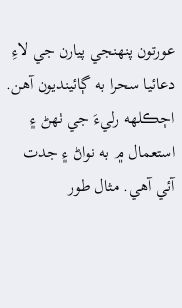عورتون پنهنجي پيارن جي لاءِ دعائيا سحرا به ڳائينديون آهن.
اڄڪلهه رليءَ جي ٺهڻ ۽ استعمال ۾ به نواڻ ۽ جدت آئي آهي. مثال طور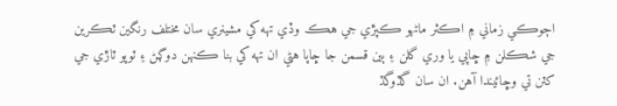اڄوڪي زماني ۾ اڪثر ماڻهو ڪپڙي جي هڪ وڏي تهه کي مشينري سان مختلف رنگين ٽڪرين جي شڪلن ۾ ڇاپي يا وري گلن ۽ ٻين قسمن جا ڇاپا هڻي ان تهه کي بنا ڪنهن دوڳڻ ۽ ٽوپو ٽاڙي جي کٽن تي وڇائيندا آهن. ان سان گڏوگڏ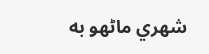شهري ماڻهو به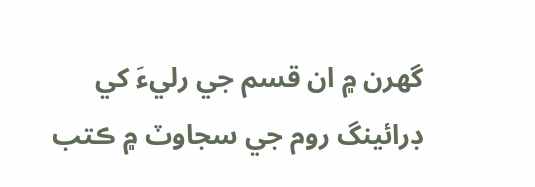گهرن ۾ ان قسم جي رليءَ کي ڊرائينگ روم جي سجاوٽ ۾ ڪتب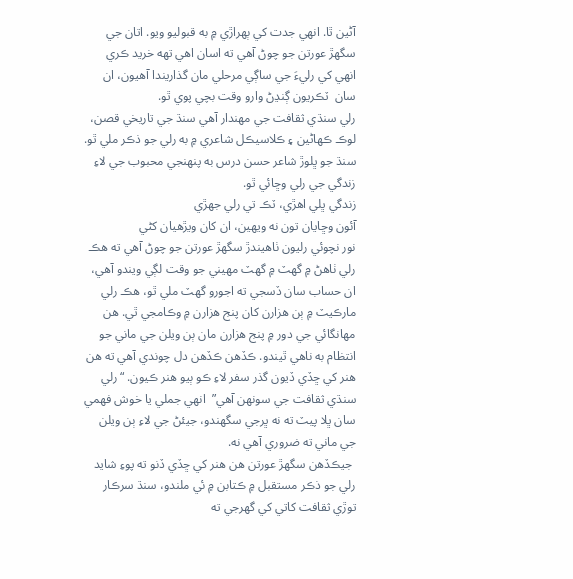آڻين ٿا. انهي جدت کي ٻهراڙي ۾ به قبوليو ويو. اتان جي سگھڙ عورتن جو چوڻ آهي ته اسان اهي تهه خريد ڪري انهي کي رليءَ جي ساڳي مرحلي مان گذاريندا آهيون، ان سان  ٽڪريون ڳنڍڻ وارو وقت بچي پوي ٿو.
رلي سنڌي ثقافت جي مهندار آهي سنڌ جي تاريخي قصن، لوڪ ڪهاڻين ۽ ڪلاسيڪل شاعري ۾ به رلي جو ذڪر ملي ٿو. سنڌ جو ڀلوڙ شاعر حسن درس به پنهنجي محبوب جي لاءِ زندگي جي رلي وڇائي ٿو.
زندگي ڀلي اهڙي، ٽڪ تي رلي جهڙي
آئون وڇايان تون نه ويهين، ان کان ويڙهيان کڻي
نور نچوئي رليون ٺاهيندڙ سگھڙ عورتن جو چوڻ آهي ته هڪ رلي ٺاهڻ ۾ گھٽ ۾ گھٽ مهيني جو وقت لڳي ويندو آهي، ان حساب سان ڏسجي ته اجورو گھٽ ملي ٿو، هڪ رلي مارڪيٽ ۾ ٻن هزارن کان پنج هزارن ۾ وڪامجي ٿي. هن مهانگائي جي دور ۾ پنج هزارن مان ٻن ويلن جي ماني جو انتظام به ناهي ٿيندو. ڪڏهن ڪڏهن دل چوندي آهي ته هن هنر کي ڇڏي ڏيون گذر سفر لاءِ ڪو ٻيو هنر ڪيون. “رلي سنڌي ثقافت جي سونهن آهي”  انهي جملي يا خوش فهمي سان ڀلا پيٽ ته نه ڀرجي سگھندو، جيئڻ جي لاءِ ٻن ويلن جي ماني ته ضروري آهي نه.
 جيڪڏهن سگھڙ عورتن هن هنر کي ڇڏي ڏنو ته پوءِ شايد رلي جو ذڪر مستقبل ۾ ڪتابن ۾ ئي ملندو، سنڌ سرڪار توڙي ثقافت کاتي کي گھرجي ته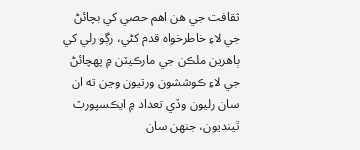ثقافت جي هن اهم حصي کي بچائڻ جي لاءِ خاطرخواه قدم کڻي، رڳو رلي کي ٻاهرين ملڪن جي مارڪيٽن ۾ پهچائڻ جي لاءِ ڪوششون ورتيون وڃن ته ان سان رليون وڏي تعداد ۾ ايڪسپورٽ ٿينديون، جنهن سان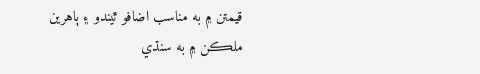قيمتن ۾ به مناسب اضافو ٿيندو ۽ ٻاهرين ملڪن ۾ به سنڌي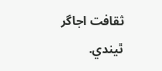ثقافت اجاگر ٿيندي.